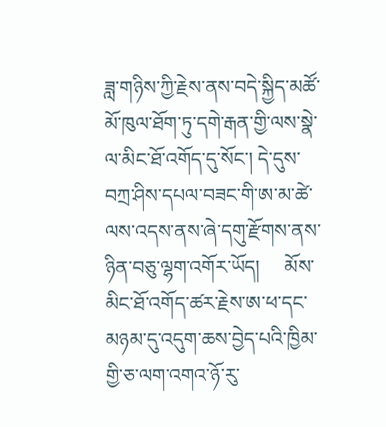ཟླ་གཉིས་ཀྱི་རྗེས་ནས་བདེ་སྐྱིད་མཚོ་མོ་ཁུལ་ཐོག་ཏུ་དགེ་རྒན་གྱི་ལས་སྣེ་ལ་མིང་ཐོ་འགོད་དུ་སོང་། དེ་དུས་བཀྲ་ཤིས་དཔལ་བཟང་གི་ཨ་མ་ཚེ་ལས་འདས་ནས་ཞེ་དགུ་རྫོགས་ནས་ཉིན་བཅུ་ལྷག་འགོར་ཡོད།     མོས་མིང་ཐོ་འགོད་ཚར་རྗེས་ཨ་ཕ་དང་མཉམ་དུ་འདུག་ཆས་བྱེད་པའི་ཁྱིམ་གྱི་ཅ་ལག་འགའ་ཉོ་རུ་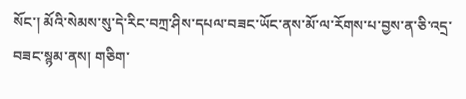སོང་། མོའི་སེམས་སུ་དེ་རིང་བཀྲ་ཤིས་དཔལ་བཟང་ཡོང་ནས་མོ་ལ་རོགས་པ་བྱས་ན་ཅི་འདྲ་བཟང་སྙམ་ནས། གཅིག་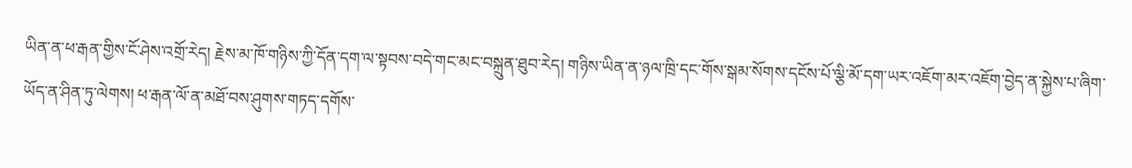ཡིན་ན་ཕ་རྒན་གྱིས་ངོ་ཤེས་འགྲོ་རེད། རྗེས་མ་ཁོ་གཉིས་ཀྱི་དོན་དག་ལ་སྟབས་བདེ་གང་མང་བསྐྲུན་ཐུབ་རེད། གཉིས་ཡིན་ན་ཉལ་ཁྲི་དང་གོས་སྒམ་སོགས་དངོས་པོ་ལྕི་མོ་དག་ཡར་འཇོག་མར་འཇོག་བྱེད་ན་སྐྱེས་པ་ཞིག་ཡོད་ན་ཤིན་ཏུ་ལེགས། ཕ་རྒན་ལོ་ན་མཐོ་བས་ཤུགས་གཏད་དགོས་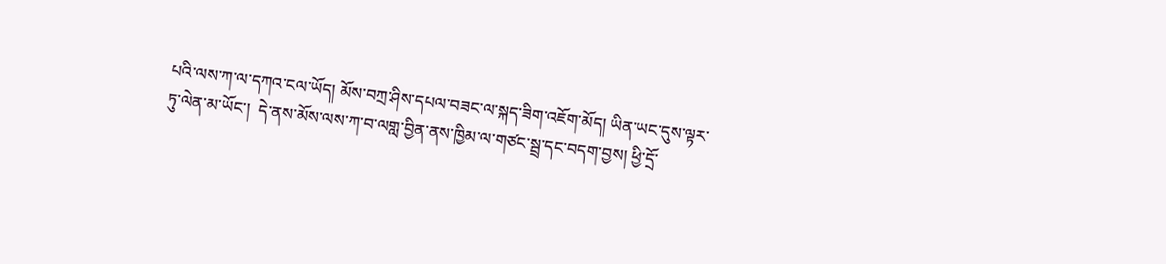པའི་ལས་ཀ་ལ་དཀའ་ངལ་ཡོད། མོས་བཀྲ་ཤིས་དཔལ་བཟང་ལ་སྐད་ཟིག་འཇོག་མོད། ཡིན་ཡང་དུས་ལྟར་ཏུ་ལེན་མ་ཡོང་།  དེ་ནས་མོས་ལས་ཀ་བ་ལགླ་བྱིན་ནས་ཁྱིམ་ལ་གཙང་སྦྲ་དང་བདག་བྱས། ཕྱི་དྲོ་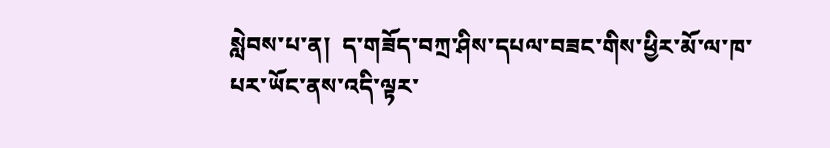སླེབས་པ་ན།  ད་གཟོད་བཀྲ་ཤིས་དཔལ་བཟང་གིས་ཕྱིར་མོ་ལ་ཁ་པར་ཡོང་ནས་འདི་ལྟར་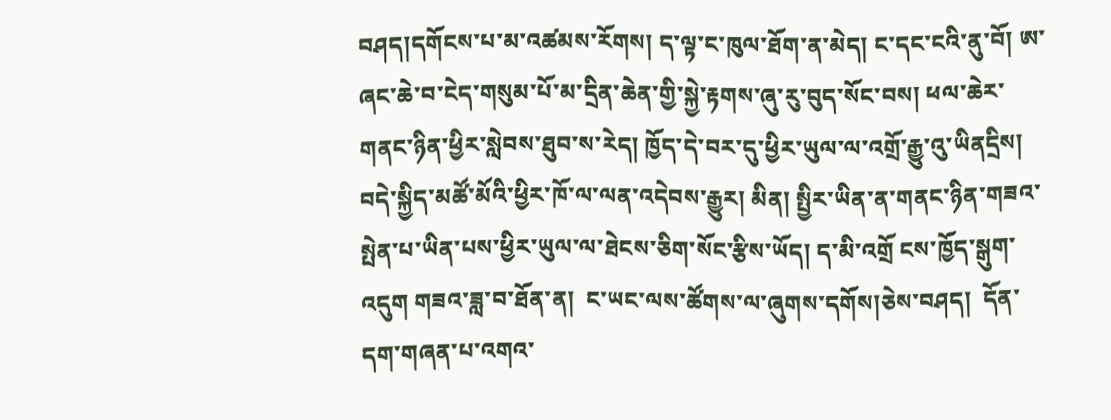བཤད།དགོངས་པ་མ་འཚམས་རོགས། ད་ལྟ་ང་ཁུལ་ཐོག་ན་མེད། ང་དང་ངའི་ནུ་བོ། ཨ་ཞང་ཆེ་བ་ངེད་གསུམ་པོ་མ་དྲིན་ཆེན་གྱི་སྐྱེ་རྟགས་ཞུ་རུ་བུད་སོང་བས། ཕལ་ཆེར་གནང་ཉིན་ཕྱིར་སླེབས་ཐུབ་ས་རེད། ཁྱོད་དེ་བར་དུ་ཕྱིར་ཡུལ་ལ་འགྲོ་རྒྱུ་འུ་ཡིནདྲིས། བདེ་སྐྱིད་མཚོ་མོའི་ཕྱིར་ཁོ་ལ་ལན་འདེབས་རྒྱུར། མིན། སྤྱིར་ཡིན་ན་གནང་ཉིན་གཟའ་སྤེན་པ་ཡིན་པས་ཕྱིར་ཡུལ་ལ་ཐེངས་ཅིག་སོང་རྩིས་ཡོད། ད་མི་འགྲོ ངས་ཁྱོད་སྒུག་འདུག གཟའ་ཟླ་བ་ཐོན་ན།  ང་ཡང་ལས་ཚོགས་ལ་ཞུགས་དགོས།ཅེས་བཤད།  དོན་དག་གཞན་པ་འགའ་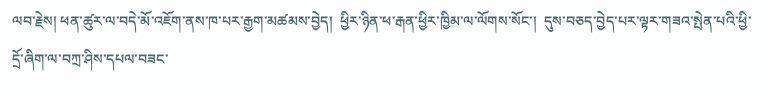ལབ་རྗེས། ཕན་ཚུར་ལ་བདེ་མོ་འཇོག་ནས་ཁ་པར་རྒྱག་མཚམས་བྱེད།  ཕྱིར་ཉིན་ཕ་རྒན་ཕྱིར་ཁྱིམ་ལ་ལོགས་སོང་།  དུས་བཅད་བྱེད་པར་ལྟར་གཟའ་སྤེན་པའི་ཕྱི་དྲོ་ཞིག་ལ་བཀྲ་ཤིས་དཔལ་བཟང་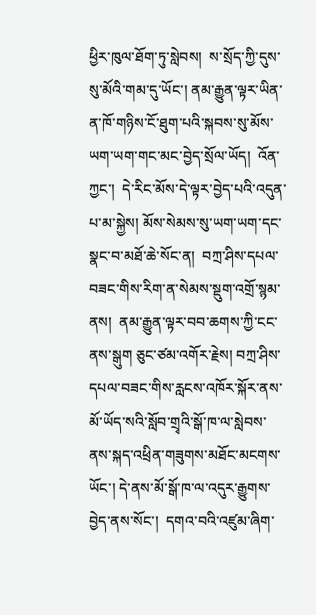ཕྱིར་ཁུལ་ཐོག་ཏུ་སླེབས།  ས་སྲོད་ཀྱི་དུས་སུ་མོའི་གམ་དུ་ཡོང་། ནམ་རྒྱུན་ལྟར་ཡིན་ན་ཁོ་གཉིས་ངོ་ཐུག་པའི་སྐབས་སུ་མོས་ཡག་ཡག་གང་མང་བྱེད་སྲོལ་ཡོད།  འོན་ཀྱང་།  དེ་རིང་མོས་དེ་ལྟར་བྱེད་པའི་འདུན་པ་མ་སྐྱེས། མོས་སེམས་སུ་ཡག་ཡག་དང་སྣང་བ་མཐོ་ཆེ་སོང་ན།  བཀྲ་ཤིས་དཔལ་བཟང་གིས་རིག་ན་སེམས་སྡུག་འགྲོ་སྙམ་ནས།  ནམ་རྒྱུན་ལྟར་བབ་ཆགས་ཀྱི་ངང་ནས་སྒུག ཅུང་ཙམ་འགོར་རྗེས། བཀྲ་ཤིས་དཔལ་བཟང་གིས་རླངས་འཁོར་སྐོར་ནས་མོ་ཡོད་སའི་སློབ་གྲྭའི་སྒོ་ཁ་ལ་སླེབས་ནས་སྐད་འཕྲིན་གཟུགས་མཐོང་མངགས་ཡོང་། དེ་ནས་མོ་སྒོ་ཁ་ལ་འདུར་རྒྱུགས་བྱེད་ནས་སོང་།  དགའ་བའི་འཛུམ་ཞིག་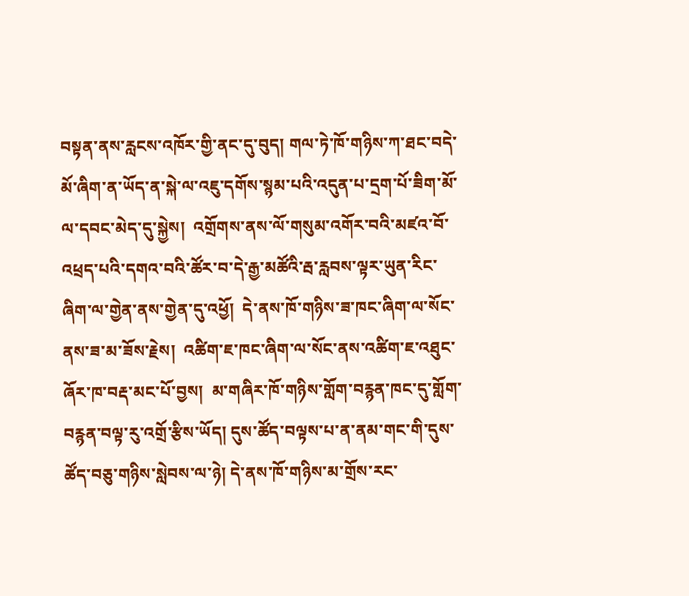བསྟན་ནས་རླངས་འཁོར་གྱི་ནང་དུ་བུད། གལ་ཏེ་ཁོ་གཉིས་ཀ་ཐང་བདེ་མོ་ཞིག་ན་ཡོད་ན་སྐེ་ལ་འཇུ་དགོས་སྙམ་པའི་འདུན་པ་དྲག་པོ་ཟིག་མོ་ལ་དབང་མེད་དུ་སྐྱེས།  འགྲོགས་ནས་ལོ་གསུམ་འགོར་བའི་མཛའ་བོ་འཕྲད་པའི་དགའ་བའི་ཚོར་བ་དེ་རྒྱ་མཚོའི་རྦ་རླབས་ལྟར་ཡུན་རིང་ཞིག་ལ་གྱེན་ནས་གྱེན་དུ་འཕྱོ།  དེ་ནས་ཁོ་གཉིས་ཟ་ཁང་ཞིག་ལ་སོང་ནས་ཟ་མ་ཟོས་རྗེས།  འཚིག་ཇ་ཁང་ཞིག་ལ་སོང་ནས་འཚིག་ཇ་འཐུང་ཞོར་ཁ་བརྡ་མང་པོ་བྱས།  མ་གཞིར་ཁོ་གཉིས་གློག་བརྙན་ཁང་དུ་གློག་བརྙན་བལྟ་རུ་འགྲོ་རྩིས་ཡོད། དུས་ཚོད་བལྟས་པ་ན་ནམ་གང་གི་དུས་ཚོད་བཅུ་གཉིས་སླེབས་ལ་ཉེ། དེ་ནས་ཁོ་གཉིས་མ་གྲོས་རང་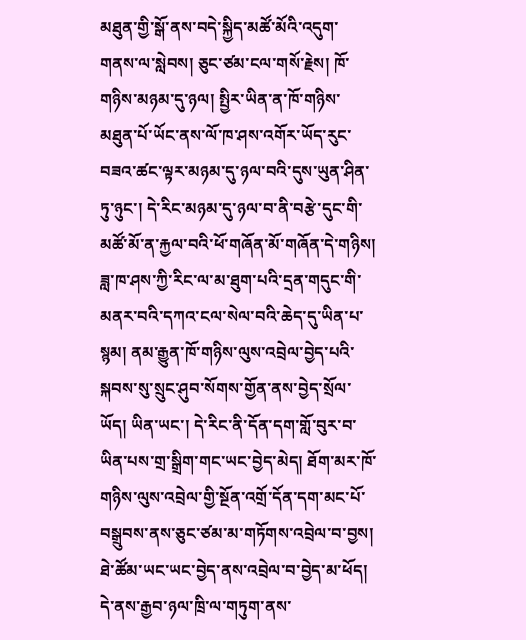མཐུན་གྱི་སྒོ་ནས་བདེ་སྐྱིད་མཚོ་མོའི་འདུག་གནས་ལ་སླེབས། ཅུང་ཙམ་ངལ་གསོ་རྗེས། ཁོ་གཉིས་མཉམ་དུ་ཉལ། སྤྱིར་ཡིན་ན་ཁོ་གཉིས་མཐུན་པོ་ཡོང་ནས་ལོ་ཁ་ཤས་འགོར་ཡོད་རུང་བཟའ་ཚང་ལྟར་མཉམ་དུ་ཉལ་བའི་དུས་ཡུན་ཤིན་ཏུ་ཉུང་། དེ་རིང་མཉམ་དུ་ཉལ་བ་ནི་བརྩེ་དུང་གི་མཚོ་མོ་ན་རྐྱལ་བའི་ཕོ་གཞོན་མོ་གཞོན་དེ་གཉིས།  ཟླ་ཁ་ཤས་ཀྱི་རིང་ལ་མ་ཐུག་པའི་དྲན་གདུང་གི་མནར་བའི་དཀའ་ངལ་སེལ་བའི་ཆེད་དུ་ཡིན་པ་སྙམ། ནམ་རྒྱུན་ཁོ་གཉིས་ལུས་འབྲེལ་བྱེད་པའི་སྐབས་སུ་སྲུང་ཤུབ་སོགས་གྱོན་ནས་བྱེད་སྲོལ་ཡོད། ཡིན་ཡང་། དེ་རིང་ནི་དོན་དག་གློ་བུར་བ་ཡིན་པས་གྲ་སྒྲིག་གང་ཡང་བྱེད་མེད། ཐོག་མར་ཁོ་གཉིས་ལུས་འབྲེལ་གྱི་སྔོན་འགྲོ་དོན་དག་མང་པོ་བསྒྲུབས་ནས་ཅུང་ཙམ་མ་གཏོགས་འབྲེལ་བ་བྱས། ཐེ་ཚོམ་ཡང་ཡང་བྱེད་ནས་འབྲེལ་བ་བྱེད་མ་ཕོད།  དེ་ནས་རྒྱབ་ཉལ་ཁྲི་ལ་གཏུག་ནས་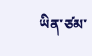ཡིན་ཙམ་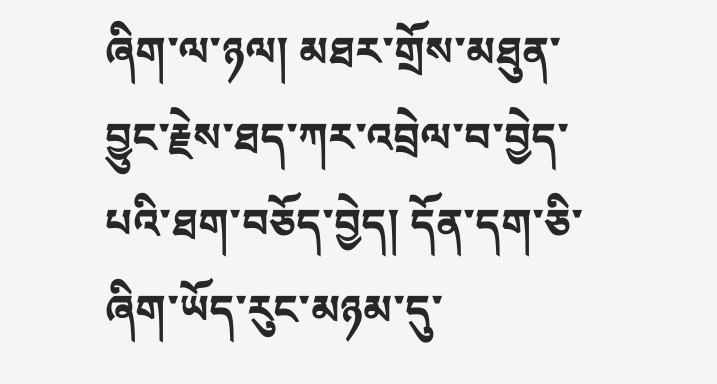ཞིག་ལ་ཉལ། མཐར་གྲོས་མཐུན་བྱུང་རྗེས་ཐད་ཀར་འབྲེལ་བ་བྱེད་པའི་ཐག་བཅོད་བྱེད། དོན་དག་ཅི་ཞིག་ཡོད་རུང་མཉམ་དུ་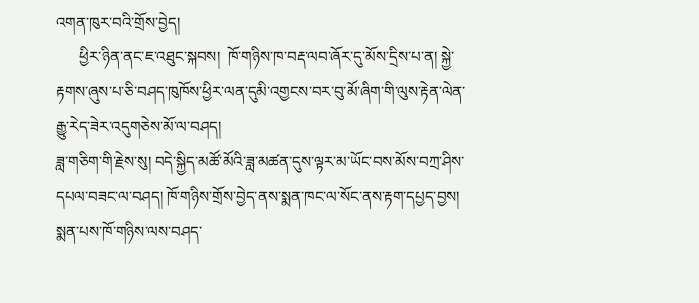འགན་ཁུར་བའི་གྲོས་བྱེད།
      ཕྱིར་ཉིན་ནང་ཇ་འཐུང་སྐབས།  ཁོ་གཉིས་ཁ་བརྡ་ལབ་ཞོར་དུ་མོས་དྲིས་པ་ན། སྐྱེ་རྟགས་ཞུས་པ་ཅི་བཤད་ཁུཁོས་ཕྱིར་ལན་དུམི་འགྱངས་བར་བུ་མོ་ཞིག་གི་ལུས་རྟེན་ལེན་རྒྱུ་རེད་ཟེར་འདུགཅེས་མོ་ལ་བཤད།
ཟླ་གཅིག་གི་རྗེས་སུ། བདེ་སྐྱིད་མཚོ་མོའི་ཟླ་མཚན་དུས་ལྟར་མ་ཡོང་བས་མོས་བཀྲ་ཤིས་དཔལ་བཟང་ལ་བཤད། ཁོ་གཉིས་གྲོས་བྱེད་ནས་སྨན་ཁང་ལ་སོང་ནས་རྟག་དཔྱད་བྱས། སྨན་པས་ཁོ་གཉིས་ལས་བཤད་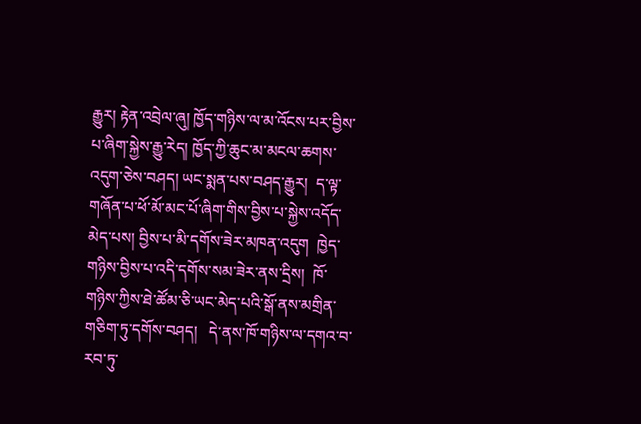རྒྱུར། རྟེན་འབྲེལ་ཞུ། ཁྱོད་གཉིས་ལ་མ་འོངས་པར་བྱིས་པ་ཞིག་སྐྱེས་རྒྱུ་རེད། ཁྱོད་ཀྱི་ཆུང་མ་མངལ་ཆགས་འདུག་ཅེས་བཤད། ཡང་སྨན་པས་བཤད་རྒྱུར།  ད་ལྟ་གཞོན་པ་ཕོ་མོ་མང་པོ་ཞིག་གིས་བྱིས་པ་སྐྱེས་འདོད་མེད་པས། བྱིས་པ་མི་དགོས་ཟེར་མཁན་འདུག  ཁྱེད་གཉིས་བྱིས་པ་འདི་དགོས་སམ་ཟེར་ནས་དྲིས།  ཁོ་གཉིས་ཀྱིས་ཐེ་ཚོམ་ཅི་ཡང་མེད་པའི་སྒོ་ནས་མགྲིན་གཅིག་ཏུ་དགོས་བཤད།   དེ་ནས་ཁོ་གཉིས་ལ་དགའ་བ་རབ་ཏུ་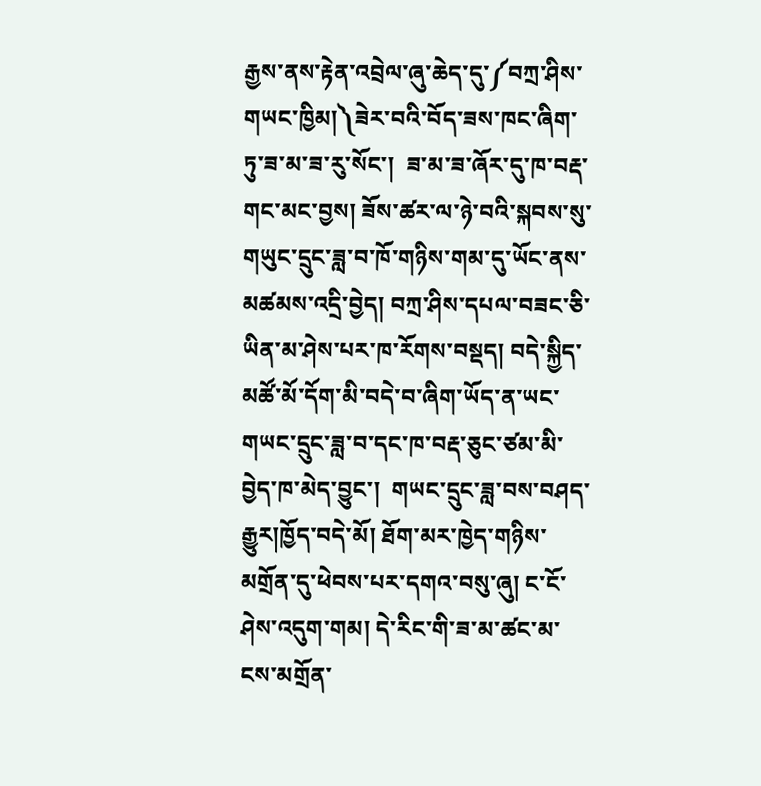རྒྱས་ནས་རྟེན་འབྲེལ་ཞུ་ཆེད་དུ་༼བཀྲ་ཤིས་གཡང་ཁྱིམ།༽ཟེར་བའི་བོད་ཟས་ཁང་ཞིག་ཏུ་ཟ་མ་ཟ་རུ་སོང་།  ཟ་མ་ཟ་ཞོར་དུ་ཁ་བརྡ་གང་མང་བྱས། ཟོས་ཚར་ལ་ཉེ་བའི་སྐབས་སུ་གཡུང་དྲུང་ཟླ་བ་ཁོ་གཉིས་གམ་དུ་ཡོང་ནས་མཚམས་འདྲི་བྱེད། བཀྲ་ཤིས་དཔལ་བཟང་ཅི་ཡིན་མ་ཤེས་པར་ཁ་རོགས་བསྡད། བདེ་སྐྱིད་མཚོ་མོ་དོག་མི་བདེ་བ་ཞིག་ཡོད་ན་ཡང་གཡང་དྲུང་ཟླ་བ་དང་ཁ་བརྡ་ཅུང་ཙམ་མི་བྱེད་ཁ་མེད་བྱུང་།  གཡང་དྲུང་ཟླ་བས་བཤད་རྒྱུར།ཁྱོད་བདེ་མོ། ཐོག་མར་ཁྱེད་གཉིས་མགྲོན་དུ་ཕེབས་པར་དགའ་བསུ་ཞུ། ང་ངོ་ཤེས་འདུག་གམ། དེ་རིང་གི་ཟ་མ་ཚང་མ་ངས་མགྲོན་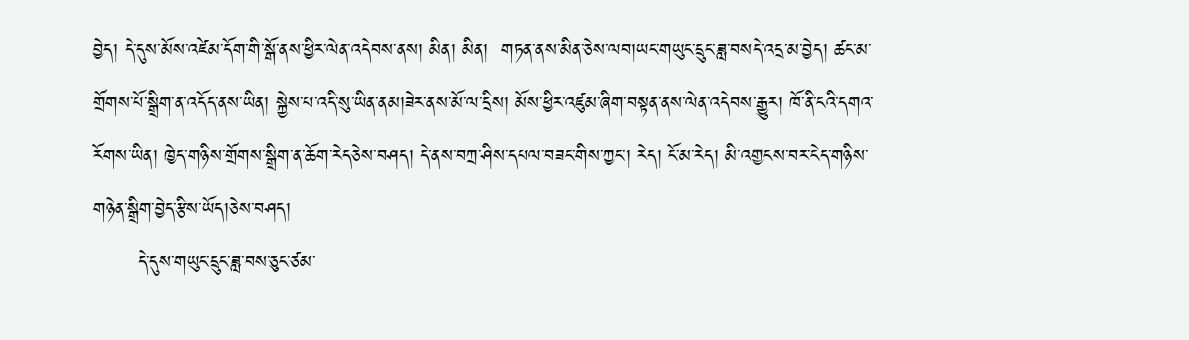བྱེད། དེ་དུས་མོས་འཛེམ་དོག་གི་སྒོ་ནས་ཕྱིར་ལེན་འདེབས་ནས། མིན། མིན།  གཏན་ནས་མིན་ཅེས་ལབ།ཡང་གཡུང་དྲུང་ཟླ་བསདེ་འདྲ་མ་བྱེད། ཚང་མ་གྲོགས་པོ་སྒྲིག་ན་འདོད་ནས་ཡིན། སྐྱེས་པ་འདི་སུ་ཡིན་ནམ།ཟེར་ནས་མོ་ལ་དྲིས། མོས་ཕྱིར་འཛུམ་ཞིག་བསྟན་ནས་ལེན་འདེབས་རྒྱུར། ཁོ་ནི་ངའི་དགའ་རོགས་ཡིན། ཁྱེད་གཉིས་གྲོགས་སྒྲིག་ན་ཆོག་རེདཅེས་བཤད། དེ་ནས་བཀྲ་ཤིས་དཔལ་བཟང་གིས་ཀྱང་། རེད། ངོ་མ་རེད། མི་འགྱངས་བར་ངེད་གཉིས་གཉེན་སྒྲིག་བྱེད་རྩིས་ཡོད།ཅེས་བཤད།
       དེ་དུས་གཡུང་དྲུང་ཟླ་བས་ཅུང་ཙམ་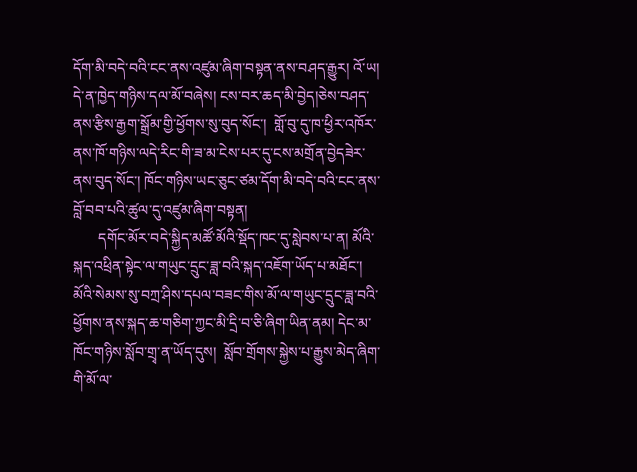དོག་མི་བདེ་བའི་ངང་ནས་འཛུམ་ཞིག་བསྟན་ནས་བཤད་རྒྱུར། འོ་ཡ། དེ་ན་ཁྱེད་གཉིས་དལ་མོ་བཞེས། ངས་བར་ཆད་མི་བྱེད།ཅེས་བཤད་ནས་རྩིས་རྒྱག་སྒྲོམ་གྱི་ཕྱོགས་སུ་བུད་སོང་།  གློ་བུ་དུ་ཁ་ཕྱིར་འཁོར་ནས་ཁོ་གཉིས་ལདེ་རིང་གི་ཟ་མ་ངེས་པར་དུ་ངས་མགྲོན་བྱེདཟེར་ནས་བུད་སོང་། ཁོང་གཉིས་ཡང་ཅུང་ཙམ་དོག་མི་བདེ་བའི་ངང་ནས་བློ་བབ་པའི་ཚུལ་དུ་འཛུམ་ཞིག་བསྟན།
       དགོང་མོར་བདེ་སྐྱིད་མཚོ་མོའི་སྡོད་ཁང་དུ་སླེབས་པ་ན། མོའི་སྐད་འཕྲིན་སྟེང་ལ་གཡུང་དྲུང་ཟླ་བའི་སྐད་འཇོག་ཡོད་པ་མཐོང་། མོའི་སེམས་སུ་བཀྲ་ཤིས་དཔལ་བཟང་གིས་མོ་ལ་གཡུང་དྲུང་ཟླ་བའི་ཕྱོགས་ནས་སྐད་ཆ་གཅིག་ཀྱང་མི་དྲི་བ་ཅི་ཞིག་ཡིན་ནམ། དེང་མ་ཁོང་གཉིས་སློབ་གྲྭ་ན་ཡོད་དུས།  སློབ་གྲོགས་སྐྱེས་པ་རྒྱུས་མེད་ཞིག་གི་མོ་ལ་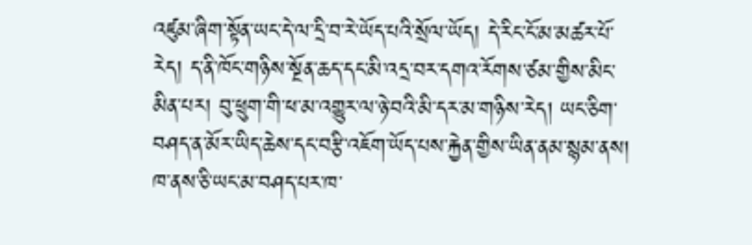འཛུམ་ཞིག་སྟོན་ཡང་དེ་ལ་དྲི་བ་རེ་ཡོད་པའི་སྲོལ་ཡོད། དེ་རིང་ངོ་མ་མཚར་པོ་རེད། ད་ནི་ཁོང་གཉིས་སྔོན་ཆད་དང་མི་འདྲ་བར་དགའ་རོགས་ཙམ་གྱིས་མིང་མིན་པར། བུ་ཕྲུག་གི་ཕ་མ་འགྱུར་ལ་ཉེ་བའི་མི་དར་མ་གཉིས་རེད། ཡང་ཅིག་བཤད་ན་མོར་ཡིད་ཆེས་དང་བརྩི་འཇོག་ཡོད་པས་རྐྱེན་གྱིས་ཡིན་ནམ་སྙམ་ནས།  ཁ་ནས་ཅི་ཡང་མ་བཤད་པར་ཁ་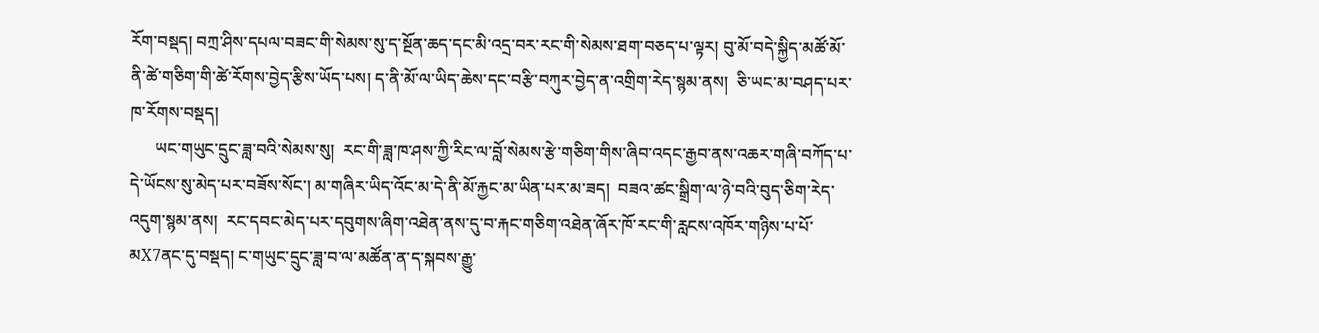རོག་བསྡད། བཀྲ་ཤིས་དཔལ་བཟང་གི་སེམས་སུ་ད་སྔོན་ཆད་དང་མི་འདྲ་བར་རང་གི་སེམས་ཐག་བཅད་པ་ལྟར། བུ་མོ་བདེ་སྐྱིད་མཚོ་མོ་ནི་ཚེ་གཅིག་གི་ཚེ་རོགས་བྱེད་རྩིས་ཡོད་པས། ད་ནི་མོ་ལ་ཡིད་ཆེས་དང་བརྩི་བཀུར་བྱེད་ན་འགྲིག་རེད་སྙམ་ནས།  ཅི་ཡང་མ་བཤད་པར་ཁ་རོགས་བསྡད།
      ཡང་གཡུང་དྲུང་ཟླ་བའི་སེམས་སུ།  རང་གི་ཟླ་ཁ་ཤས་ཀྱི་རིང་ལ་བློ་སེམས་རྩེ་གཅིག་གིས་ཞིབ་འདང་རྒྱབ་ནས་འཆར་གཞི་བཀོད་པ་དེ་ཡོངས་སུ་མེད་པར་བཟོས་སོང་། མ་གཞིར་ཡིད་འོང་མ་དེ་ནི་མོ་རྐྱང་མ་ཡིན་པར་མ་ཟད།  བཟའ་ཚང་སྒྲིག་ལ་ཉེ་བའི་བུད་ཅིག་རེད་འདུག་སྙམ་ནས།  རང་དབང་མེད་པར་དབུགས་ཞིག་འཐེན་ནས་དུ་བ་རྐང་གཅིག་འཐེན་ཞོར་ཁོ་རང་གི་རླངས་འཁོར་གཉིས་པ་པོ་མX7ནང་དུ་བསྡད། ང་གཡུང་དྲུང་ཟླ་བ་ལ་མཚོན་ན་ད་སྐབས་རྒྱུ་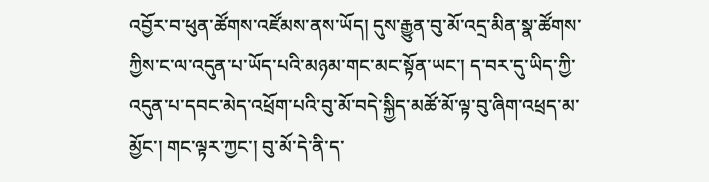འབྱོར་བ་ཕུན་ཚོགས་འཛོམས་ནས་ཡོད། དུས་རྒྱུན་བུ་མོ་འདྲ་མིན་སྣ་ཚོགས་ཀྱིས་ང་ལ་འདུན་པ་ཡོད་པའི་མཉམ་གང་མང་སྟོན་ཡང་། ད་བར་དུ་ཡིད་ཀྱི་འདུན་པ་དབང་མེད་འཕྲོག་པའི་བུ་མོ་བདེ་སྐྱིད་མཚོ་མོ་ལྟ་བུ་ཞིག་འཕྲད་མ་མྱོང་། གང་ལྟར་ཀྱང་། བུ་མོ་དེ་ནི་ད་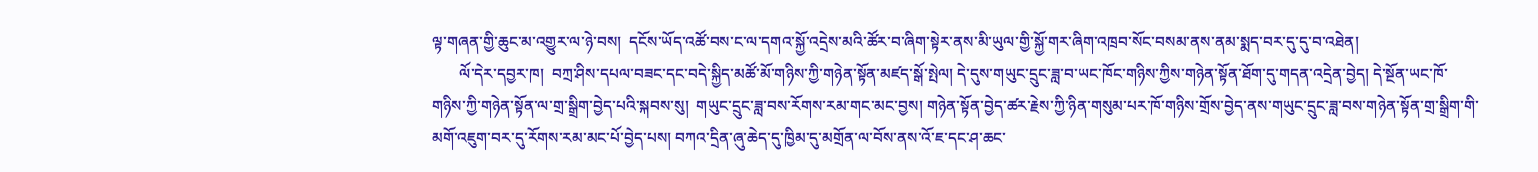ལྟ་གཞན་གྱི་ཆུང་མ་འགྱུར་ལ་ཉེ་བས།  དངོས་ཡོད་འཚོ་བས་ང་ལ་དགའ་སྐྱོ་འདྲེས་མའི་ཚོར་བ་ཞིག་སྟེར་ནས་མི་ཡུལ་གྱི་སྐྱོ་གར་ཞིག་འཁྲབ་སོང་བསམ་ནས་ནམ་སྨད་བར་དུ་དུ་བ་འཐེན།
       ལོ་དེར་དབྱར་ཁ།  བཀྲ་ཤིས་དཔལ་བཟང་དང་བདེ་སྐྱིད་མཚོ་མོ་གཉིས་ཀྱི་གཉེན་སྟོན་མཛད་སྒོ་སྤེལ། དེ་དུས་གཡུང་དྲུང་ཟླ་བ་ཡང་ཁོང་གཉིས་ཀྱིས་གཉེན་སྟོན་ཐོག་དུ་གདན་འདྲེན་བྱེད། དེ་སྔོན་ཡང་ཁོ་གཉིས་ཀྱི་གཉེན་སྟོན་ལ་གྲ་སྒྲིག་བྱེད་པའི་སྐབས་སུ།  གཡུང་དྲུང་ཟླ་བས་རོགས་རམ་གང་མང་བྱས། གཉེན་སྟོན་བྱེད་ཚར་རྗེས་ཀྱི་ཉིན་གསུམ་པར་ཁོ་གཉིས་གྲོས་བྱེད་ནས་གཡུང་དྲུང་ཟླ་བས་གཉེན་སྟོན་གྲ་སྒྲིག་གི་མགོ་འཇུག་བར་དུ་རོགས་རམ་མང་པོ་བྱེད་པས། བཀའ་དྲིན་ཞུ་ཆེད་དུ་ཁྱིམ་དུ་མགྲོན་ལ་བོས་ནས་འོ་ཇ་དང་ཤ་ཆང་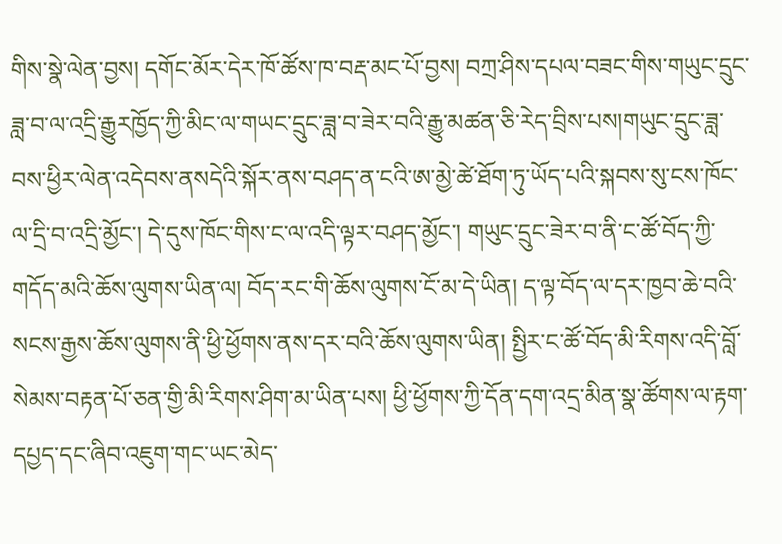གིས་སྣེ་ལེན་བྱས། དགོང་མོར་དེར་ཁོ་ཚོས་ཁ་བརྡ་མང་པོ་བྱས། བཀྲ་ཤིས་དཔལ་བཟང་གིས་གཡུང་དྲུང་ཟླ་བ་ལ་འདྲི་རྒྱུརཁྱོད་ཀྱི་མིང་ལ་གཡང་དྲུང་ཟླ་བ་ཟེར་བའི་རྒྱུ་མཚན་ཅི་རེད་བྲིས་པས།གཡུང་དྲུང་ཟླ་བས་ཕྱིར་ལེན་འདེབས་ནསདེའི་སྐོར་ནས་བཤད་ན་ངའི་ཨ་མྱེ་ཚེ་ཐོག་ཏུ་ཡོད་པའི་སྐབས་སུ་ངས་ཁོང་ལ་དྲི་བ་འདྲི་མྱོང་། དེ་དུས་ཁོང་གིས་ང་ལ་འདི་ལྟར་བཤད་མྱོང་། གཡུང་དྲུང་ཟེར་བ་ནི་ང་ཚོ་བོད་ཀྱི་གདོད་མའི་ཆོས་ལུགས་ཡིན་ལ། བོད་རང་གི་ཆོས་ལུགས་ངོ་མ་དེ་ཡིན། ད་ལྟ་བོད་ལ་དར་ཁྱབ་ཆེ་བའི་སངས་རྒྱས་ཆོས་ལུགས་ནི་ཕྱི་ཕྱོགས་ནས་དར་བའི་ཆོས་ལུགས་ཡིན། སྤྱིར་ང་ཚོ་བོད་མི་རིགས་འདི་བློ་སེམས་བརྟན་པོ་ཅན་གྱི་མི་རིགས་ཤིག་མ་ཡིན་པས། ཕྱི་ཕྱོགས་ཀྱི་དོན་དག་འདྲ་མིན་སྣ་ཚོགས་ལ་རྟག་དཔྱད་དང་ཞིབ་འཇུག་གང་ཡང་མེད་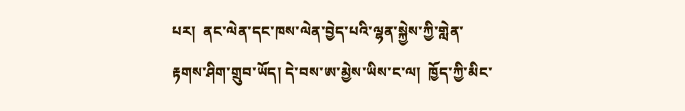པར།  ནང་ལེན་དང་ཁས་ལེན་བྱེད་པའི་ལྷན་སྐྱེས་ཀྱི་གླེན་རྟགས་ཤིག་གྲུབ་ཡོད། དེ་བས་ཨ་མྱེས་ཡིས་ང་ལ།  ཁྱོད་ཀྱི་མིང་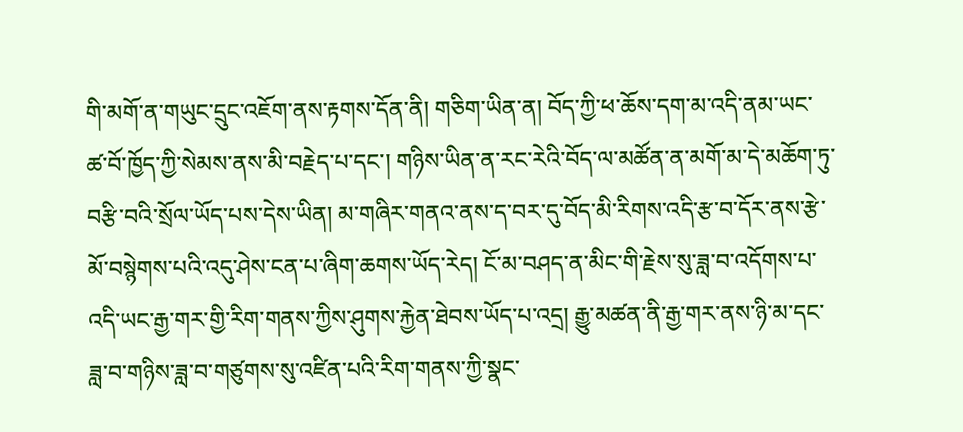གི་མགོ་ན་གཡུང་དྲུང་འཇོག་ནས་རྟགས་དོན་ནི། གཅིག་ཡིན་ན། བོད་ཀྱི་ཕ་ཆོས་དག་མ་འདི་ནམ་ཡང་ཚ་བོ་ཁྱོད་ཀྱི་སེམས་ནས་མི་བརྗེད་པ་དང་། གཉིས་ཡིན་ན་རང་རེའི་བོད་ལ་མཚོན་ན་མགོ་མ་དེ་མཆོག་ཏུ་བརྩི་བའི་སྲོལ་ཡོད་པས་དེས་ཡིན། མ་གཞིར་གནའ་ནས་ད་བར་དུ་བོད་མི་རིགས་འདི་རྩ་བ་དོར་ནས་རྩེ་མོ་བསྙེགས་པའི་འདུ་ཤེས་ངན་པ་ཞིག་ཆགས་ཡོད་རེད། ངོ་མ་བཤད་ན་མིང་གི་རྗེས་སུ་ཟླ་བ་འདོགས་པ་འདི་ཡང་རྒྱ་གར་གྱི་རིག་གནས་ཀྱིས་ཤུགས་རྐྱེན་ཐེབས་ཡོད་པ་འདྲ། རྒྱུ་མཚན་ནི་རྒྱ་གར་ནས་ཉི་མ་དང་ཟླ་བ་གཉིས་ཟླ་བ་གཙུགས་སུ་འཛིན་པའི་རིག་གནས་ཀྱི་སྣང་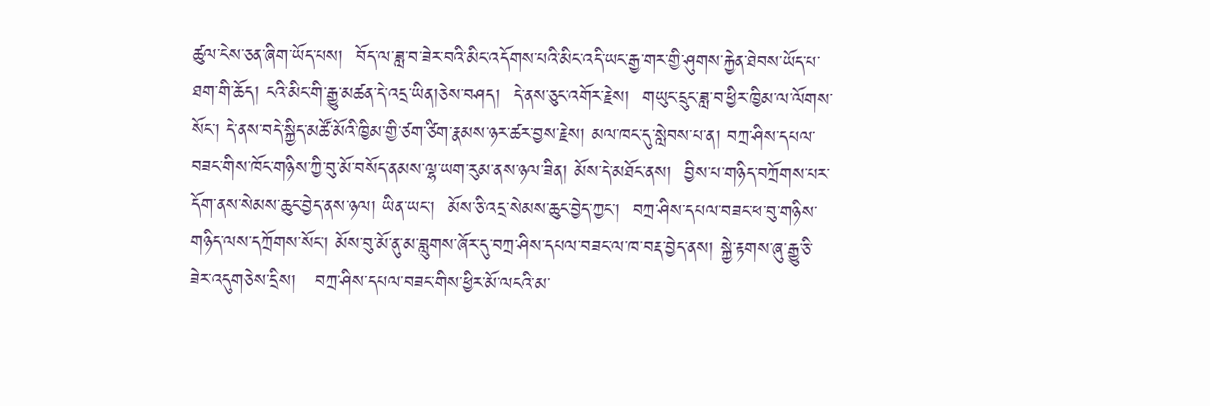ཚུལ་ངེས་ཅན་ཞིག་ཡོད་པས།  བོད་ལ་ཟླ་བ་ཟེར་བའི་མིང་འདོགས་པའི་མིང་འདི་ཡང་རྒྱ་གར་གྱི་ཤུགས་རྐྱེན་ཐེབས་ཡོད་པ་ཐག་གི་ཆོད། ངའི་མིང་གི་རྒྱུ་མཚན་དེ་འདྲ་ཡིན།ཅེས་བཤད།  དེ་ནས་ཅུང་འགོར་རྗེས།  གཡུང་དྲུང་ཟླ་བ་ཕྱིར་ཁྱིམ་ལ་ལོགས་སོང་། དེ་ནས་བདེ་སྐྱིད་མཚོ་མོའི་ཁྱིམ་གྱི་ཙག་ཙིག་རྣམས་ཉར་ཚར་བྱས་རྗེས། མལ་ཁང་དུ་སླེབས་པ་ན། བཀྲ་ཤིས་དཔལ་བཟང་གིས་ཁོང་གཉིས་ཀྱི་བུ་མོ་བསོད་ནམས་ལྷ་ཡག་རུམ་ནས་ཉལ་ཟིན། མོས་དེ་མཐོང་ནས།  བྱིས་པ་གཉིད་བཀྲོགས་པར་དོག་ནས་སེམས་ཆུང་བྱེད་ནས་ཉལ། ཡིན་ཡང་།  མོས་ཅི་འདྲ་སེམས་ཆུང་བྱེད་ཀྱང་།  བཀྲ་ཤིས་དཔལ་བཟང་ཕ་བུ་གཉིས་གཉིད་ལས་དཀྲོགས་སོང་། མོས་བུ་མོ་ནུ་མ་བླུགས་ཞོར་དུ་བཀྲ་ཤིས་དཔལ་བཟང་ལ་ཁ་བརྡ་བྱེད་ནས། སྐྱེ་རྟགས་ཞུ་རྒྱུ་ཅི་ཟེར་འདུགཅེས་དྲིས།   བཀྲ་ཤིས་དཔལ་བཟང་གིས་ཕྱིར་མོ་ལངའི་མ་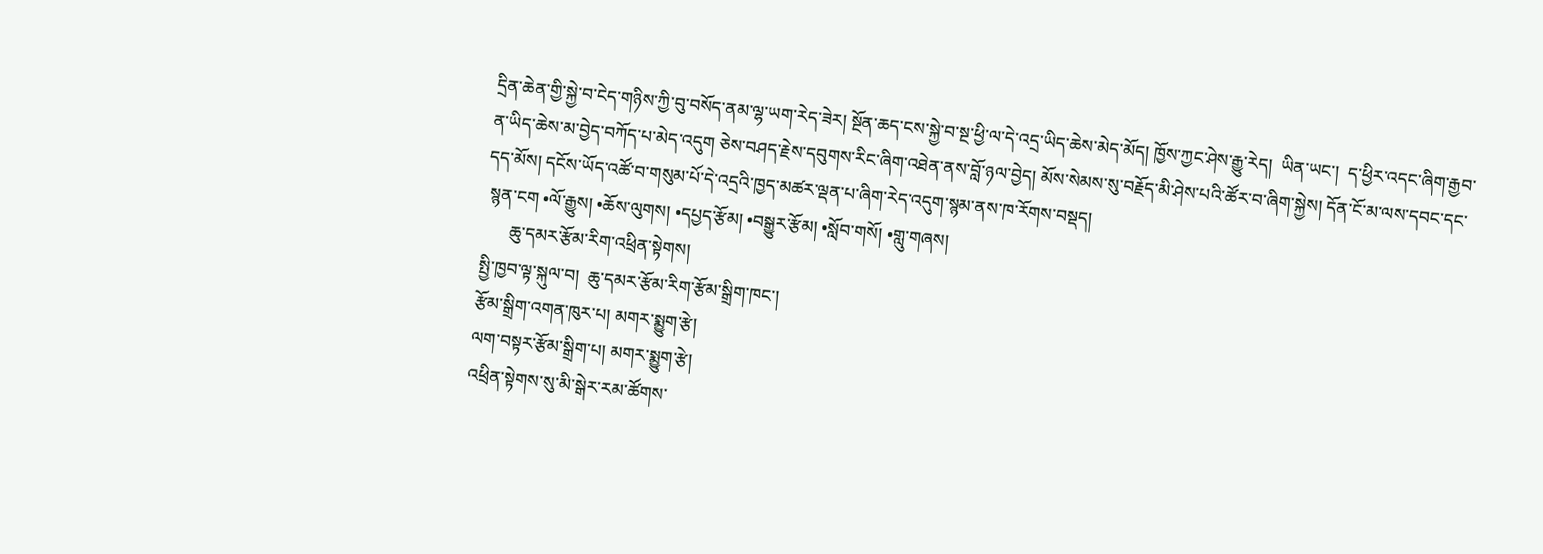དྲིན་ཆེན་གྱི་སྐྱེ་བ་ངེད་གཉིས་ཀྱི་བུ་བསོད་ནམ་ལྷ་ཡག་རེད་ཟེར། སྔོན་ཆད་ངས་སྐྱེ་བ་སྔ་ཕྱི་ལ་དེ་འདྲ་ཡིད་ཆེས་མེད་མོད། ཁྱོས་ཀྱང་ཤེས་རྒྱུ་རེད།  ཡིན་ཡང་།  ད་ཕྱིར་འདང་ཞིག་རྒྱབ་ན་ཡིད་ཆེས་མ་བྱེད་བཀོད་པ་མེད་འདུག ཅེས་བཤད་རྗེས་དབུགས་རིང་ཞིག་འཐེན་ནས་བློ་ཉལ་བྱེད། མོས་སེམས་སུ་བརྗོད་མི་ཤེས་པའི་ཚོར་བ་ཞིག་སྐྱེས། དོན་ངོ་མ་ལས་དབང་དང་དད་མོས། དངོས་ཡོད་འཚོ་བ་གསུམ་པོ་དེ་འདྲའི་ཁྱད་མཚར་ལྡན་པ་ཞིག་རེད་འདུག་སྙམ་ནས་ཁ་རོགས་བསྡད།
 སྙན་ངག •ལོ་རྒྱུས། •ཆོས་ལུགས། •དཔྱད་རྩོམ། •བསྒྱུར་རྩོམ། •སློབ་གསོ། •གླུ་གཞས།
      ཆུ་དམར་རྩོམ་རིག་འཕྲིན་སྟེགས།
སྤྱི་ཁྱབ་ལྟ་སྐུལ་བ།  ཆུ་དམར་རྩོམ་རིག་རྩོམ་སྒྲིག་ཁང་།
རྩོམ་སྒྲིག་འགན་ཁུར་པ། མགར་སྨྱུག་རྩེ།
ལག་བསྟར་རྩོམ་སྒྲིག་པ། མགར་སྨྱུག་རྩེ།
འཕྲིན་སྟེགས་སུ་མི་སྒེར་རམ་ཚོགས་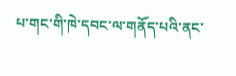པ་གང་གི་ཁེ་དབང་ལ་གནོད་པའི་ནང་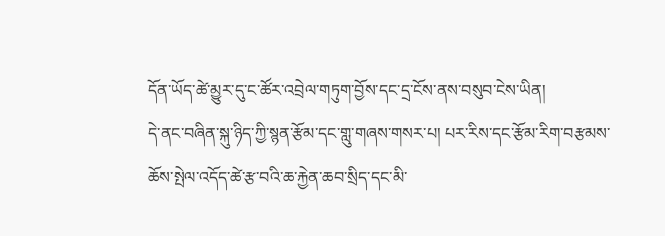དོན་ཡོད་ཚེ་མྱུར་དུ་ང་ཚོར་འབྲེལ་གཏུག་བྱོས་དང་དྲ་ངོས་ནས་བསུབ་ངེས་ཡིན།
དེ་ནང་བཞིན་སྐུ་ཉིད་ཀྱི་སྙན་རྩོམ་དང་གླུ་གཞས་གསར་པ། པར་རིས་དང་རྩོམ་རིག་བརྩམས་ཆོས་སྤེལ་འདོད་ཚེ་རྩ་བའི་ཆ་རྐྱེན་ཆབ་སྲིད་དང་མི་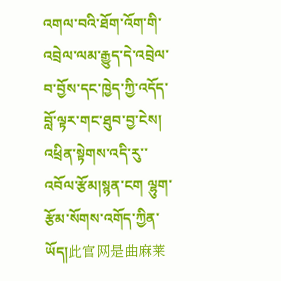འགལ་བའི་ཐོག་འོག་གི་འབྲེལ་ལམ་རྒྱུད་དེ་འབྲེལ་བ་བྱོས་དང་ཁྱེད་ཀྱི་འདོད་བློ་ལྟར་གང་ཐུབ་བྱ་ངེས།
འཕྲིན་སྟེགས་འདི་རུ་་འབོལ་རྩོམ།སྙན་ངག ལྷུག་རྩོམ་སོགས་འགོད་ཀྱིན་ཡོད།此官网是曲麻莱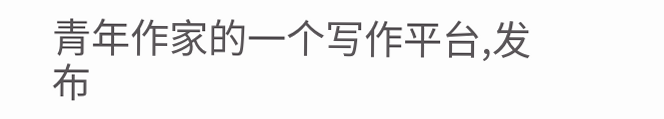青年作家的一个写作平台,发布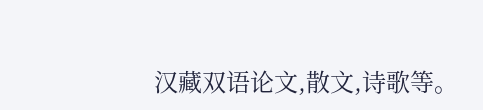汉藏双语论文,散文,诗歌等。